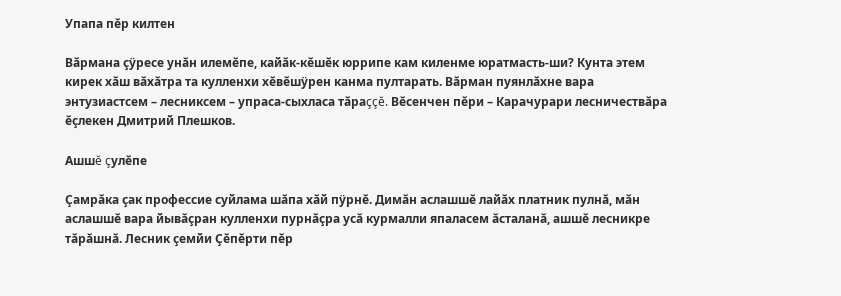Упапа пĕр килтен

Вăрмана çÿресе унăн илемĕпе, кайăк-кĕшĕк юррипе кам киленме юратмасть-ши? Кунта этем кирек хăш вăхăтра та кулленхи хĕвĕшÿрен канма пултарать. Вăрман пуянлăхне вара энтузиастсем – лесниксем – упраса-сыхласа тăраççĕ. Вĕсенчен пĕри – Карачурари лесничествăра ĕçлекен Дмитрий Плешков.

Ашшĕ çулĕпе

Çамрăка çак профессие суйлама шăпа хăй пÿрнĕ. Димăн аслашшĕ лайăх платник пулнă, мăн аслашшĕ вара йывăçран кулленхи пурнăçра усă курмалли япаласем ăсталанă, ашшĕ лесникре тăрăшнă. Лесник çемйи Çĕпĕрти пĕр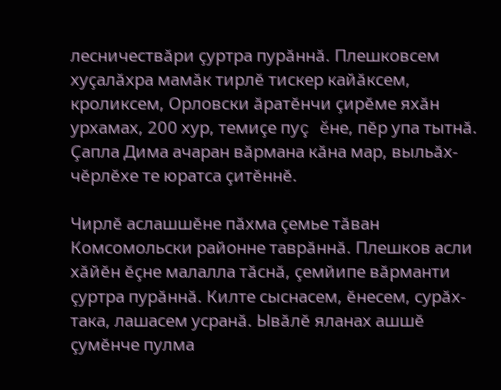лесничествăри çуртра пурăннă. Плешковсем хуçалăхра мамăк тирлĕ тискер кайăксем, кроликсем, Орловски ăратĕнчи çирĕме яхăн урхамах, 200 хур, темиçе пуç ĕне, пĕр упа тытнă. Çапла Дима ачаран вăрмана кăна мар, выльăх-чĕрлĕхе те юратса çитĕннĕ.

Чирлĕ аслашшĕне пăхма çемье тăван Комсомольски районне таврăннă. Плешков асли хăйĕн ĕçне малалла тăснă, çемйипе вăрманти çуртра пурăннă. Килте сыснасем, ĕнесем, сурăх-така, лашасем усранă. Ывăлĕ яланах ашшĕ çумĕнче пулма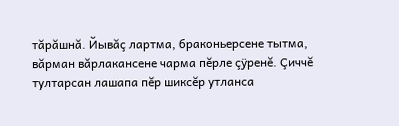тăрăшнă. Йывăç лартма, браконьерсене тытма, вăрман вăрлакансене чарма пĕрле çÿренĕ. Çиччĕ тултарсан лашапа пĕр шиксĕр утланса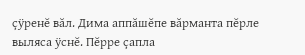çÿренĕ вăл. Дима аппăшĕпе вăрманта пĕрле выляса ÿснĕ. Пĕрре çапла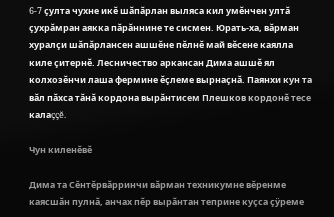6-7 çулта чухне икĕ шăпăрлан выляса кил умĕнчен ултă çухрăмран аякка пăрăннине те сисмен. Юрать-ха, вăрман хуралçи шăпăрлансен ашшĕне пĕлнĕ май вĕсене каялла киле çитернĕ. Лесничество аркансан Дима ашшĕ ял колхозĕнчи лаша фермине ĕçлеме вырнаçнă. Паянхи кун та вăл пăхса тăнă кордона вырăнтисем Плешков кордонĕ тесе калаççĕ.

Чун киленĕвĕ

Дима та Сĕнтĕрвăрринчи вăрман техникумне вĕренме каясшăн пулнă, анчах пĕр вырăнтан теприне куçса çÿреме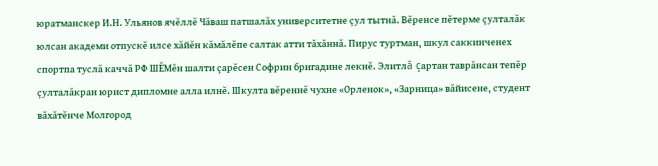юратманскер И.Н. Ульянов ячĕллĕ Чăваш патшалăх университетне çул тытнă. Вĕренсе пĕтерме çулталăк юлсан академи отпускĕ илсе хăйĕн кăмăлĕпе салтак атти тăхăннă. Пирус туртман, шкул саккинченех спортпа туслă каччă РФ ШĔМĕн шалти çарĕсен Софрин бригадине лекнĕ. Элитлă çартан таврăнсан тепĕр çулталăкран юрист дипломне алла илнĕ. Шкулта вĕреннĕ чухне «Орленок», «Зарница» вăйисене, студент вăхăтĕнче Молгород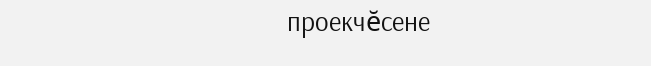проекчĕсене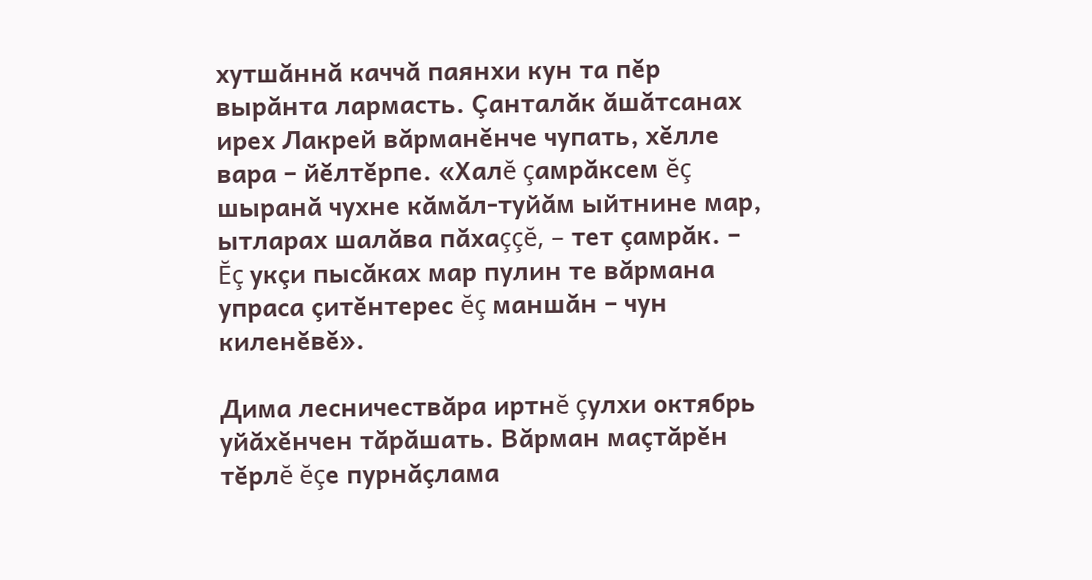хутшăннă каччă паянхи кун та пĕр вырăнта лармасть. Çанталăк ăшăтсанах ирех Лакрей вăрманĕнче чупать, хĕлле вара – йĕлтĕрпе. «Халĕ çамрăксем ĕç шыранă чухне кăмăл-туйăм ыйтнине мар, ытларах шалăва пăхаççĕ, – тет çамрăк. – Ĕç укçи пысăках мар пулин те вăрмана упраса çитĕнтерес ĕç маншăн – чун киленĕвĕ».

Дима лесничествăра иртнĕ çулхи октябрь уйăхĕнчен тăрăшать. Вăрман маçтăрĕн тĕрлĕ ĕçе пурнăçлама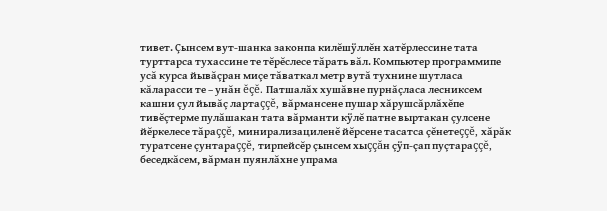тивет. Çынсем вут-шанка законпа килĕшÿллĕн хатĕрлессине тата турттарса тухассине те тĕрĕслесе тăрать вăл. Компьютер программипе усă курса йывăçран миçе тăваткал метр вутă тухнине шутласа кăларасси те – унăн ĕçĕ. Патшалăх хушăвне пурнăçласа лесниксем кашни çул йывăç лартаççĕ, вăрмансене пушар хăрушсăрлăхĕпе тивĕçтерме пулăшакан тата вăрманти кÿлĕ патне выртакан çулсене йĕркелесе тăраççĕ, минирализациленĕ йĕрсене тасатса çĕнетеççĕ, хăрăк туратсене çунтараççĕ, тирпейсĕр çынсем хыççăн çÿп-çап пуçтараççĕ, беседкăсем, вăрман пуянлăхне упрама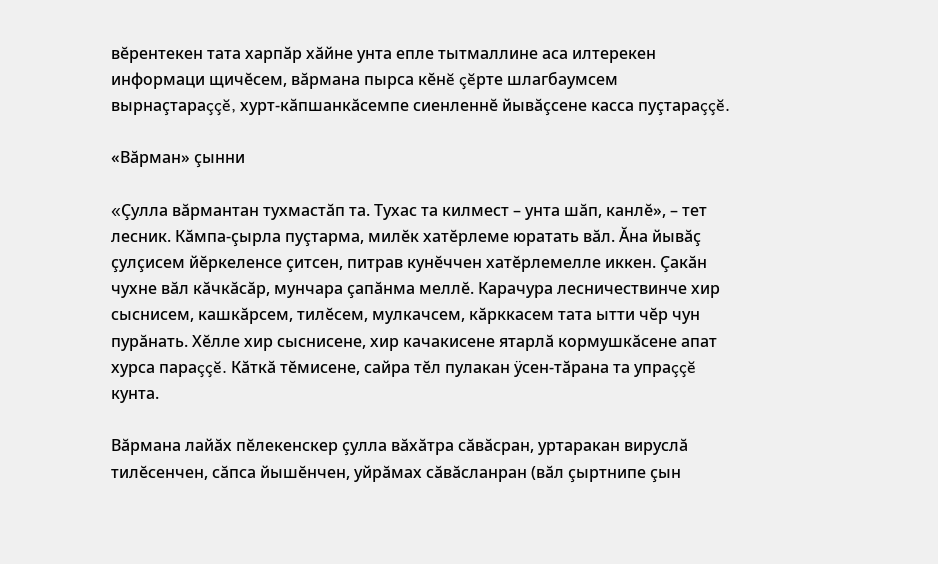вĕрентекен тата харпăр хăйне унта епле тытмаллине аса илтерекен информаци щичĕсем, вăрмана пырса кĕнĕ çĕрте шлагбаумсем вырнаçтараççĕ, хурт-кăпшанкăсемпе сиенленнĕ йывăçсене касса пуçтараççĕ.

«Вăрман» çынни

«Çулла вăрмантан тухмастăп та. Тухас та килмест – унта шăп, канлĕ», – тет лесник. Кăмпа-çырла пуçтарма, милĕк хатĕрлеме юратать вăл. Ăна йывăç çулçисем йĕркеленсе çитсен, питрав кунĕччен хатĕрлемелле иккен. Çакăн чухне вăл кăчкăсăр, мунчара çапăнма меллĕ. Карачура лесничествинче хир сыснисем, кашкăрсем, тилĕсем, мулкачсем, кăрккасем тата ытти чĕр чун пурăнать. Хĕлле хир сыснисене, хир качакисене ятарлă кормушкăсене апат хурса параççĕ. Кăткă тĕмисене, сайра тĕл пулакан ÿсен-тăрана та упраççĕ кунта.

Вăрмана лайăх пĕлекенскер çулла вăхăтра сăвăсран, уртаракан вируслă тилĕсенчен, сăпса йышĕнчен, уйрăмах сăвăсланран (вăл çыртнипе çын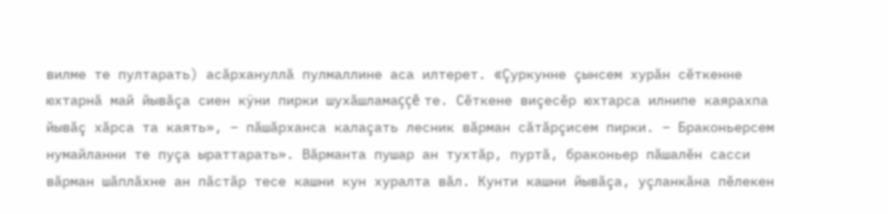вилме те пултарать) асăрхануллă пулмаллине аса илтерет. «Çуркунне çынсем хурăн сĕткенне юхтарнă май йывăçа сиен кÿни пирки шухăшламаççĕ те. Сĕткене виçесĕр юхтарса илнипе каярахпа йывăç хăрса та каять», – пăшăрханса калаçать лесник вăрман сăтăрçисем пирки. – Браконьерсем нумайланни те пуçа ыраттарать». Вăрманта пушар ан тухтăр, пуртă, браконьер пăшалĕн сасси вăрман шăплăхне ан пăстăр тесе кашни кун хуралта вăл. Кунти кашни йывăçа, уçланкăна пĕлекен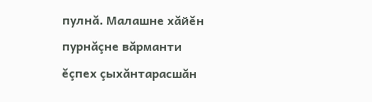пулнă. Малашне хăйĕн пурнăçне вăрманти ĕçпех çыхăнтарасшăн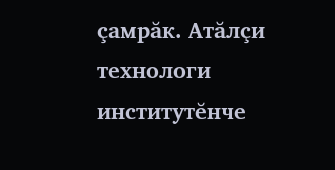çамрăк. Атăлçи технологи институтĕнче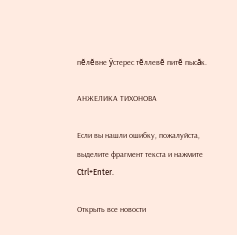пĕлĕвне ÿстерес тĕллевĕ питĕ пысăк.

АНЖЕЛИКА ТИХОНОВА

Если вы нашли ошибку, пожалуйста, выделите фрагмент текста и нажмите Ctrl+Enter.

Открыть все новости